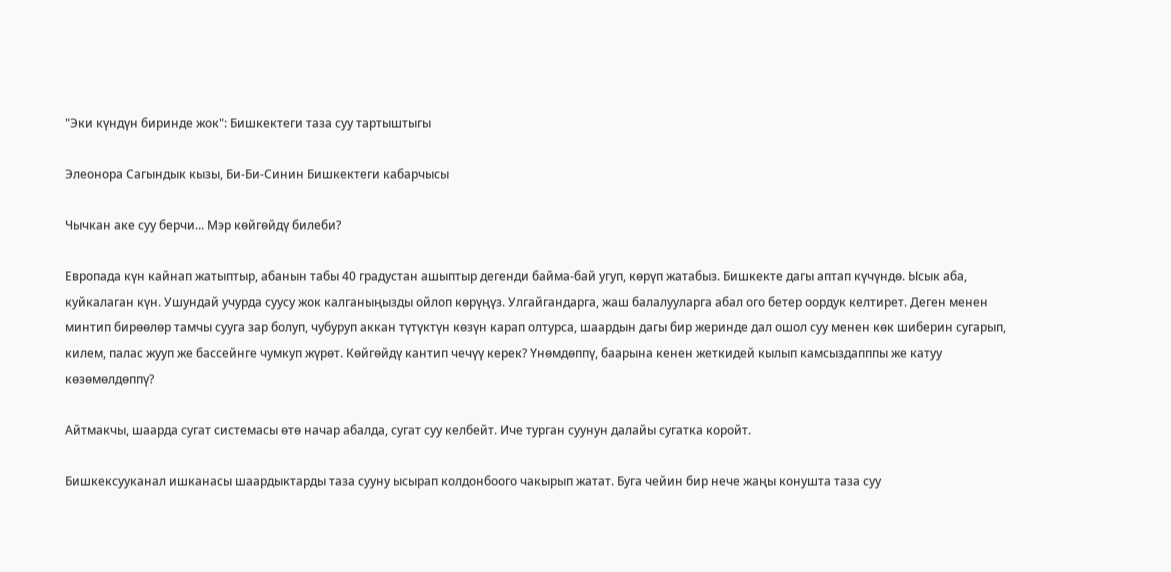"Эки күндүн биринде жок": Бишкектеги таза суу тартыштыгы

Элеонора Сагындык кызы, Би-Би-Синин Бишкектеги кабарчысы

Чычкан аке суу берчи... Мэр көйгөйдү билеби?

Европада күн кайнап жатыптыр, абанын табы 40 градустан ашыптыр дегенди байма-бай угуп, көрүп жатабыз. Бишкекте дагы аптап күчүндө. Ысык аба, куйкалаган күн. Ушундай учурда суусу жок калганыңызды ойлоп көрүңүз. Улгайгандарга, жаш балалууларга абал ого бетер оордук келтирет. Деген менен минтип бирөөлөр тамчы сууга зар болуп, чубуруп аккан түтүктүн көзүн карап олтурса, шаардын дагы бир жеринде дал ошол суу менен көк шиберин сугарып, килем, палас жууп же бассейнге чумкуп жүрөт. Көйгөйдү кантип чечүү керек? Үнөмдөппү, баарына кенен жеткидей кылып камсыздапппы же катуу көзөмөлдөппү?

Айтмакчы, шаарда сугат системасы өтө начар абалда, сугат суу келбейт. Иче турган суунун далайы сугатка коройт.

Бишкексууканал ишканасы шаардыктарды таза сууну ысырап колдонбоого чакырып жатат. Буга чейин бир нече жаңы конушта таза суу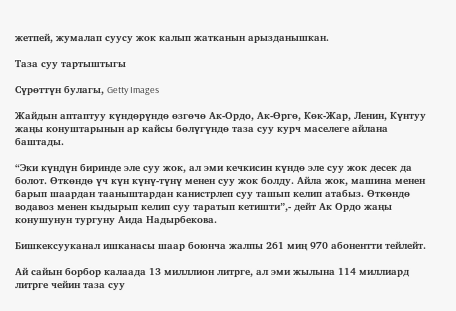жетпей, жумалап суусу жок калып жатканын арызданышкан.

Таза суу тартыштыгы

Сүрөттүн булагы, Getty Images

Жайдын аптаптуу күндөрүндө өзгөчө Ак-Ордо, Ак-Өргө, Көк-Жар, Ленин, Күнтуу жаңы конуштарынын ар кайсы бөлүгүндө таза суу курч маселеге айлана баштады.

“Эки күндүн биринде эле суу жок, ал эми кечкисин күндө эле суу жок десек да болот. Өткөндө үч күн күнү-түнү менен суу жок болду. Айла жок, машина менен барып шаардан тааныштардан канистрлеп суу ташып келип атабыз. Өткөндө водавоз менен кыдырып келип суу таратып кетишти”,- дейт Ак Ордо жаңы конушунун тургуну Аида Надырбекова.

Бишкексууканал ишканасы шаар боюнча жалпы 261 миң 970 абонентти тейлейт.

Ай сайын борбор калаада 13 милллион литрге, ал эми жылына 114 миллиард литрге чейин таза суу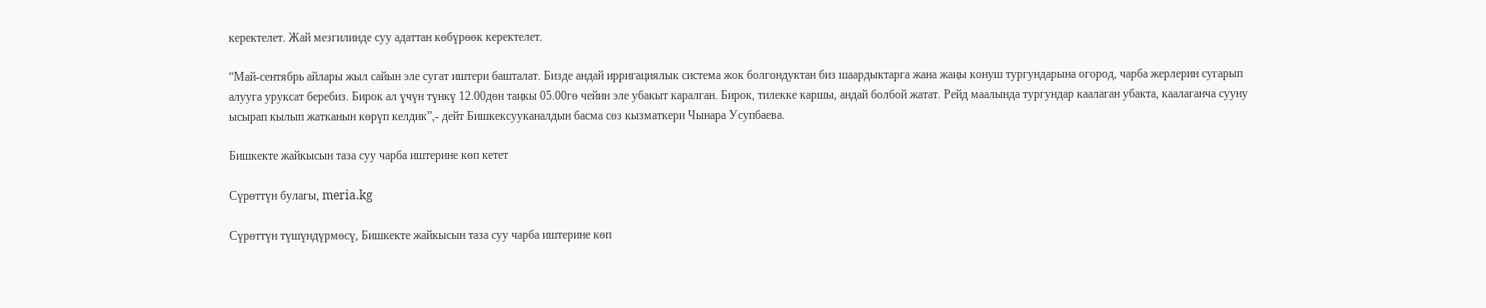керектелет. Жай мезгилинде суу адаттан көбүрөөк керектелет.

“Май-сентябрь айлары жыл сайын эле сугат иштери башталат. Бизде андай ирригациялык система жок болгондуктан биз шаардыктарга жана жаңы конуш тургундарына огород, чарба жерлерин сугарып алууга уруксат беребиз. Бирок ал үчүн түнкү 12.00дөн таңкы 05.00гө чейин эле убакыт каралган. Бирок, тилекке каршы, андай болбой жатат. Рейд маалында тургундар каалаган убакта, каалаганча сууну ысырап кылып жатканын көрүп келдик”,- дейт Бишкексууканалдын басма сөз кызматкери Чынара Усупбаева.

Бишкекте жайкысын таза суу чарба иштерине көп кетет

Сүрөттүн булагы, meria.kg

Сүрөттүн түшүндүрмөсү, Бишкекте жайкысын таза суу чарба иштерине көп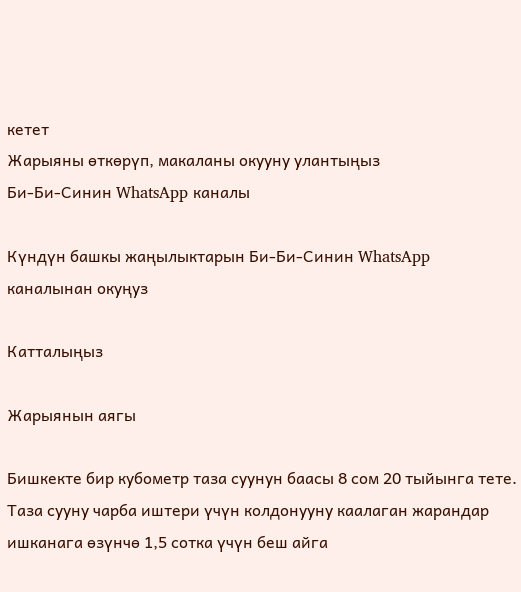кетет
Жарыяны өткөрүп, макаланы окууну улантыңыз
Би-Би-Синин WhatsApp каналы

Күндүн башкы жаңылыктарын Би-Би-Синин WhatsApp каналынан окуңуз

Катталыңыз

Жарыянын аягы

Бишкекте бир кубометр таза суунун баасы 8 сом 20 тыйынга тете. Таза сууну чарба иштери үчүн колдонууну каалаган жарандар ишканага өзүнчө 1,5 сотка үчүн беш айга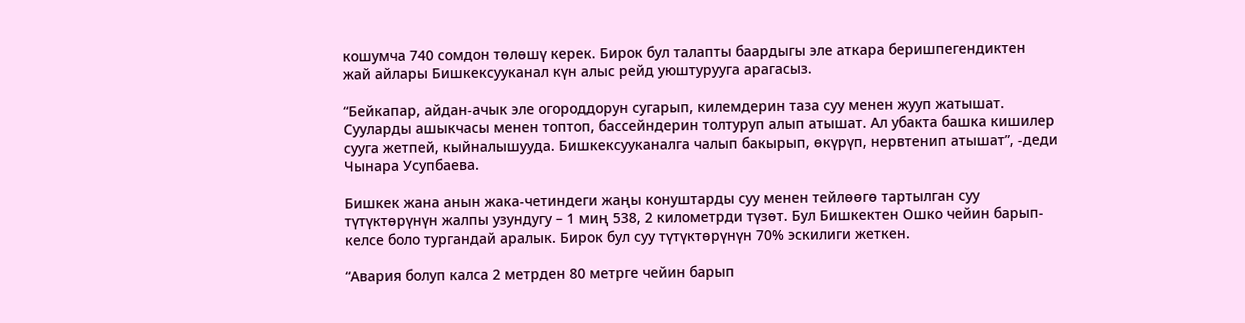кошумча 740 сомдон төлөшү керек. Бирок бул талапты баардыгы эле аткара беришпегендиктен жай айлары Бишкексууканал күн алыс рейд уюштурууга арагасыз.

“Бейкапар, айдан-ачык эле огороддорун сугарып, килемдерин таза суу менен жууп жатышат. Сууларды ашыкчасы менен топтоп, бассейндерин толтуруп алып атышат. Ал убакта башка кишилер сууга жетпей, кыйналышууда. Бишкексууканалга чалып бакырып, өкүрүп, нервтенип атышат”, -деди Чынара Усупбаева.

Бишкек жана анын жака-четиндеги жаңы конуштарды суу менен тейлөөгө тартылган суу түтүктөрүнүн жалпы узундугу – 1 миң 538, 2 километрди түзөт. Бул Бишкектен Ошко чейин барып-келсе боло тургандай аралык. Бирок бул суу түтүктөрүнүн 70% эскилиги жеткен.

“Авария болуп калса 2 метрден 80 метрге чейин барып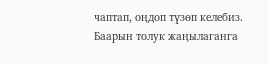чаптап, оңдоп түзөп келебиз. Баарын толук жаңылаганга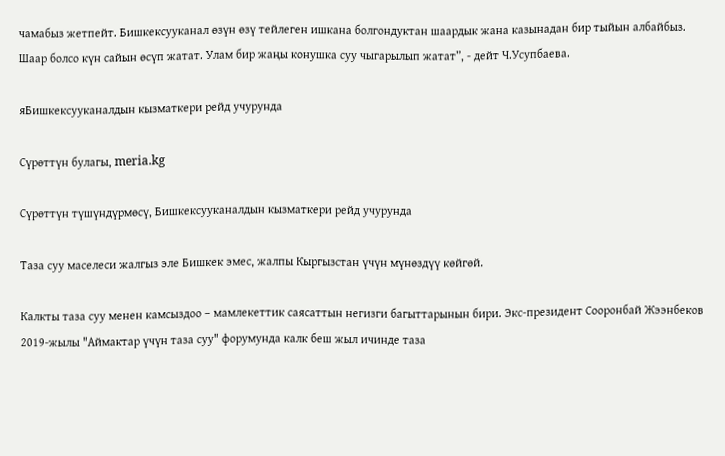чамабыз жетпейт. Бишкексууканал өзүн өзү тейлеген ишкана болгондуктан шаардык жана казынадан бир тыйын албайбыз. Шаар болсо күн сайын өсүп жатат. Улам бир жаңы конушка суу чыгарылып жатат”, - дейт Ч.Усупбаева.

яБишкексууканалдын кызматкери рейд учурунда

Сүрөттүн булагы, meria.kg

Сүрөттүн түшүндүрмөсү, Бишкексууканалдын кызматкери рейд учурунда

Таза суу маселеси жалгыз эле Бишкек эмес, жалпы Кыргызстан үчүн мүнөздүү көйгөй.

Калкты таза суу менен камсыздоо – мамлекеттик саясаттын негизги багыттарынын бири. Экс-президент Сооронбай Жээнбеков 2019-жылы "Аймактар үчүн таза суу" форумунда калк беш жыл ичинде таза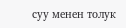суу менен толук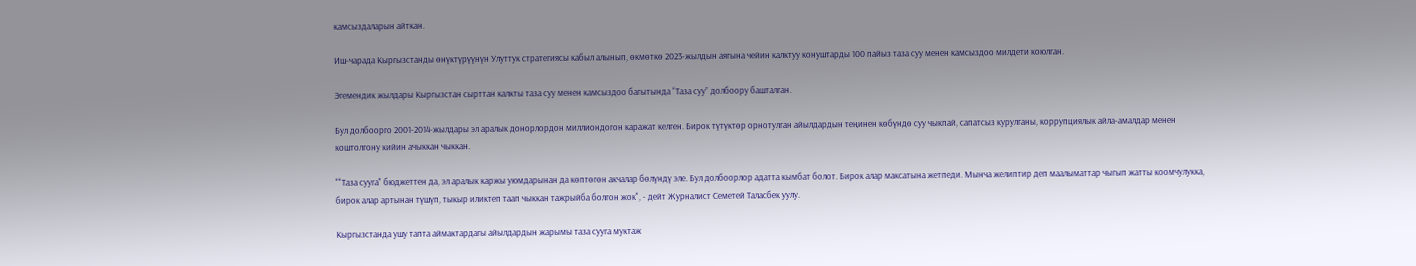камсыздаларын айткан.

Иш-чарада Кыргызстанды өнүктүрүүнүн Улуттук стратегиясы кабыл алынып, өкмөткө 2023-жылдын аягына чейин калктуу конуштарды 100 пайыз таза суу менен камсыздоо милдети коюлган.

Эгемендик жылдары Кыргызстан сырттан калкты таза суу менен камсыздоо багытында “Таза суу” долбоору башталган.

Бул долбоорго 2001-2014-жылдары эл аралык донорлордон миллиондогон каражат келген. Бирок түтүктөр орнотулган айылдардын теңинен көбүндө суу чыкпай, сапатсыз курулганы, коррупциялык айла-амалдар менен коштолгону кийин ачыккан чыккан.

""Таза сууга" бюджеттен да, эл аралык каржы уюмдарынан да көптөгөн акчалар бөлүндү эле. Бул долбоорлор адатта кымбат болот. Бирок алар максатына жетпеди. Мынча желиптир деп маалыматтар чыгып жатты коомчулукка, бирок алар артынан түшүп, тыкыр иликтеп таап чыккан тажрыйба болгон жок", - дейт Журналист Семетей Таласбек уулу.

Кыргызстанда ушу тапта аймактардагы айылдардын жарымы таза сууга муктаж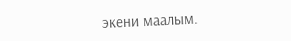экени маалым.